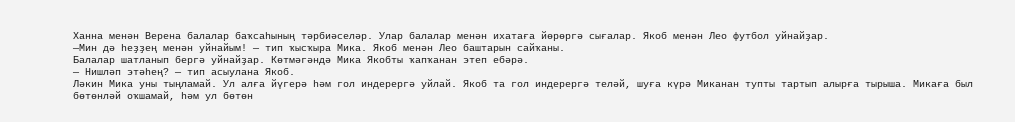Ханна менән Верена балалар баҡсаһының тәрбиәселәр. Улар балалар менән ихатаға йөрөргә сығалар. Якоб менән Лео футбол уйнайҙар.
—Мин дә һеҙҙең менән уйнайым! — тип ҡысҡыра Мика. Якоб менән Лео баштарын сайҡаны.
Балалар шатланып бергә уйнайҙар. Көтмәгәндә Мика Якобты ҡапҡанан этеп ебәрә.
— Нишләп этәһең? — тип асыулана Якоб.
Ләкин Мика уны тыңламай. Ул алға йүгерә һәм гол индерергә уйлай. Якоб та гол индерергә теләй, шуға күрә Миканан тупты тартып алырға тырыша. Микаға был бөтөнләй оҡшамай, һәм ул бөтөн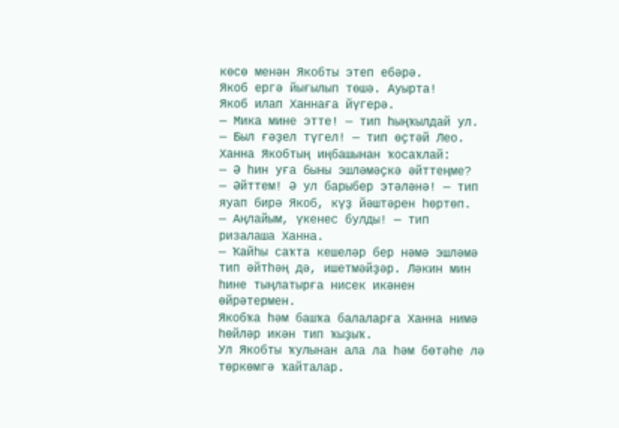көсө менән Якобты этеп ебәрә.
Якоб ергә йығылып төшә. Ауырта!
Якоб илап Ханнаға йүгерә.
— Мика мине этте! — тип һыңҡылдай ул.
— Был ғәҙел түгел! — тип өҫтәй Лео.
Ханна Якобтың иңбашынан ҡосаҡлай:
— Ә һин уға быны эшләмәҫкә әйттеңме?
— Әйттем! Ә ул барыбер этәләнә! — тип яуап бирә Якоб, күҙ йәштәрен һөртөп.
— Аңлайым, үкенес булды! — тип ризалаша Ханна.
— Ҡайһы саҡта кешеләр бер нәмә эшләмә тип әйтһәң дә, ишетмәйҙәр. Ләкин мин һине тыңлатырға нисек икәнен өйрәтермен.
Якобҡа һәм башҡа балаларға Ханна нимә һөйләр икән тип ҡыҙыҡ.
Ул Якобты ҡулынан ала ла һәм бөтәһе лә төркөмгә ҡайталар.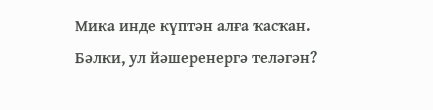Мика инде күптән алға ҡасҡан. Бәлки, ул йәшеренергә теләгән?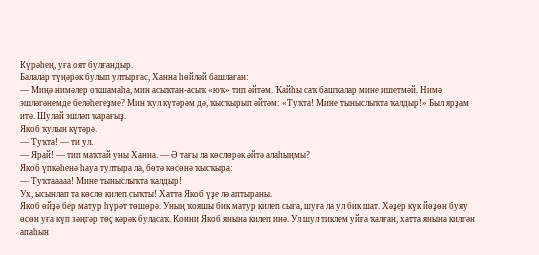Күрәһең, уға оят булғандыр.
Балалар түңәрәк булып ултырғас, Ханна һөйләй башлаған:
— Миңә нимәлер оҡшамаһа, мин асыҡтан-асыҡ «юҡ» тип әйтәм. Ҡайһы саҡ башҡалар мине ишетмәй. Нимә эшләгәнемде беләһегеҙме? Мин ҡул күтәрәм дә, ҡысҡырып әйтәм: «Туҡта! Мине тыныслыҡта ҡалдыр!» Был ярҙам итә. Шулай эшләп ҡарағыҙ.
Якоб ҡулын күтәрә.
— Туҡта! — ти ул.
— Ярай! — тип маҡтай уны Ханна. — Ә тағы ла көслөрәк әйтә алаһыңмы?
Якоб үпкәһенә һауа тултыра ла, бөтә көсөнә ҡысҡыра:
— Туҡтааааа! Мине тыныслыҡта ҡалдыр!
Ух, ысынлап та көслө килеп сыҡты! Хатта Якоб үҙе лә аптыраны.
Якоб өйҙә бер матур һүрәт төшөрә. Уның ҡояшы бик матур килеп сыға, шуға ла ул бик шат. Хәҙер күк йөҙөн буяу өсөн уға күп зәңгәр төҫ кәрәк буласаҡ. Конни Якоб янына килеп инә. Ул шул тиклем уйға ҡалған, хатта янына килгән апаһын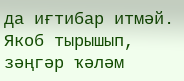да иғтибар итмәй. Якоб тырышып, зәңгәр ҡәләм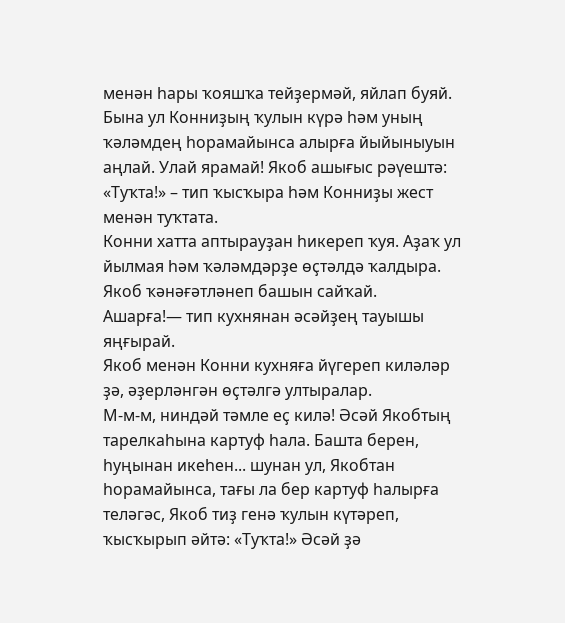менән һары ҡояшҡа тейҙермәй, яйлап буяй.
Бына ул Конниҙың ҡулын күрә һәм уның ҡәләмдең һорамайынса алырға йыйыныуын аңлай. Улай ярамай! Якоб ашығыс рәүештә: «Туҡта!» – тип ҡысҡыра һәм Конниҙы жест менән туҡтата.
Конни хатта аптырауҙан һикереп ҡуя. Аҙаҡ ул йылмая һәм ҡәләмдәрҙе өҫтәлдә ҡалдыра. Якоб ҡәнәғәтләнеп башын сайҡай.
Ашарға!— тип кухнянан әсәйҙең тауышы яңғырай.
Якоб менән Конни кухняға йүгереп киләләр ҙә, әҙерләнгән өҫтәлгә ултыралар.
М-м-м, ниндәй тәмле еҫ килә! Әсәй Якобтың тарелкаһына картуф һала. Башта берен, һуңынан икеһен... шунан ул, Якобтан һорамайынса, тағы ла бер картуф һалырға теләгәс, Якоб тиҙ генә ҡулын күтәреп, ҡысҡырып әйтә: «Туҡта!» Әсәй ҙә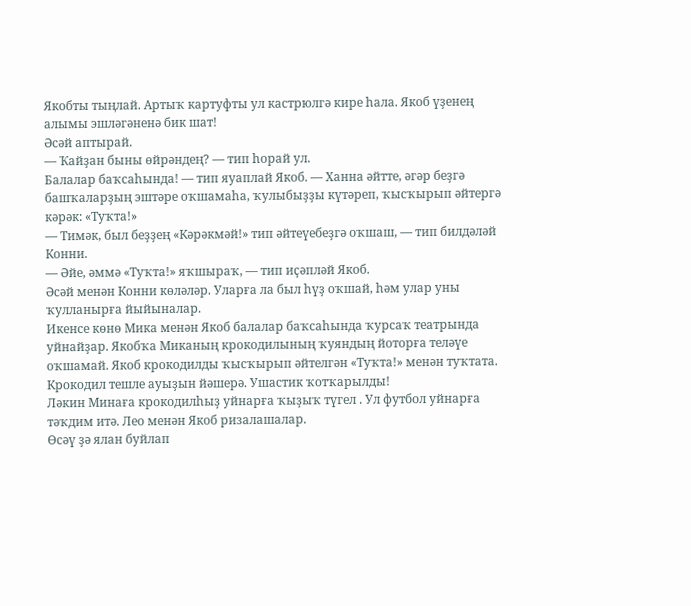Якобты тыңлай. Артыҡ картуфты ул кастрюлгә кире һала. Якоб үҙенең алымы эшләгәненә бик шат!
Әсәй аптырай.
— Ҡайҙан быны өйрәндең? — тип һорай ул.
Балалар баҡсаһында! — тип яуаплай Якоб. — Ханна әйтте, әгәр беҙгә башҡаларҙың эштәре оҡшамаһа, ҡулыбыҙҙы күтәреп, ҡысҡырып әйтергә кәрәк: «Туҡта!»
— Тимәк, был беҙҙең «Кәрәкмәй!» тип әйтеүебеҙгә оҡшаш, — тип билдәләй Конни.
— Әйе, әммә «Туҡта!» яҡшыраҡ, — тип иҫәпләй Якоб.
Әсәй менән Конни көләләр. Уларға ла был һүҙ оҡшай, һәм улар уны ҡулланырға йыйыналар.
Икенсе көнө Мика менән Якоб балалар баҡсаһында ҡурсаҡ театрында уйнайҙар. Якобҡа Миканың крокодилының ҡуяндың йоторға теләүе оҡшамай. Якоб крокодилды ҡысҡырып әйтелгән «Туҡта!» менән туҡтата.
Крокодил тешле ауыҙын йәшерә. Ушастик ҡотҡарылды!
Ләкин Минаға крокодилһыҙ уйнарға ҡыҙыҡ түгел . Ул футбол уйнарға тәҡдим итә. Лео менән Якоб ризалашалар.
Өсәү ҙә ялан буйлап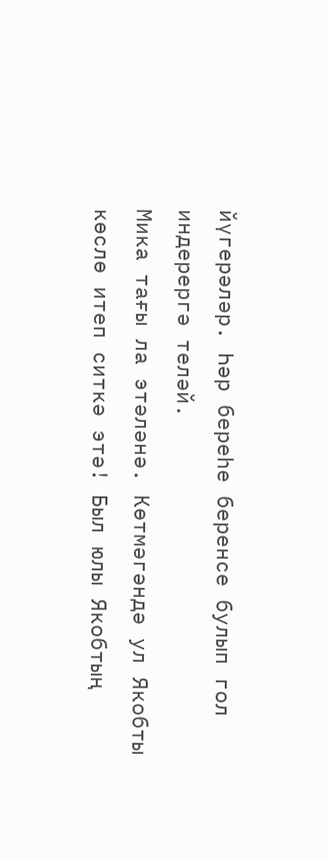йүгерәләр. Һәр береһе беренсе булып гол индерергә теләй.
Мика тағы ла этәләнә. Көтмәгәндә ул Якобты көслө итеп ситкә этә! Был юлы Якобтың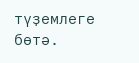түҙемлеге бөтә.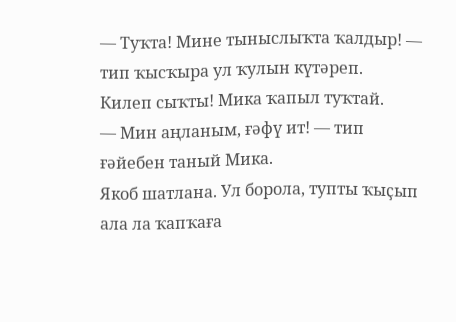— Туҡта! Мине тыныслыҡта ҡалдыр! — тип ҡысҡыра ул ҡулын күтәреп.
Килеп сыҡты! Мика ҡапыл туҡтай.
— Мин аңланым, ғәфү ит! — тип ғәйебен таный Мика.
Якоб шатлана. Ул борола, тупты ҡыҫып ала ла ҡапҡаға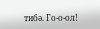тибә. Го-о-ол!